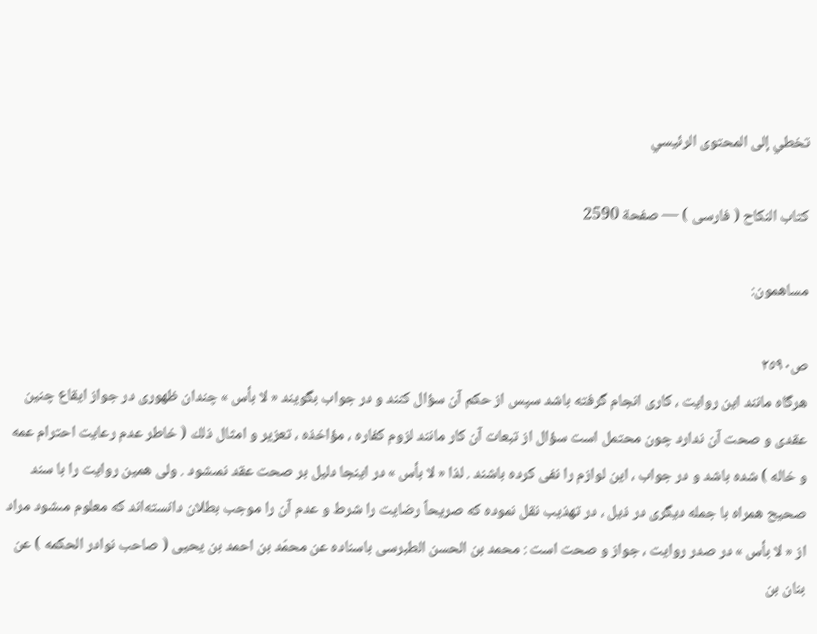تخطي إلى المحتوى الرئيسي

كتاب النكاح ( فارسى ) — صفحة 2590

مساهمون:

ص٢٥٩٠
هرگاه مانند اين روايت ، كارى انجام گرفته باشد سپس از حكم آن سؤال كنند و در جواب بگويند « لا بأس » چندان ظهورى در جواز ايقاع چنين عقدى و صحت آن ندارد چون محتمل است سؤال از تبعات آن كار مانند لزوم كفاره ، مؤاخذه ، تعزير و امثال ذلك ( خاطر عدم رعايت احترام عمه و خاله ) شده باشد و در جواب ، اين لوازم را نفى كرده باشند . لذا « لا بأس » در اينجا دليل بر صحت عقد نمىشود . ولى همين روايت را با سند صحيح همراه با جمله ديگرى در ذيل ، در تهذيب نقل نموده كه صريحاً رضايت را شرط و عدم آن را موجب بطلان دانسته‌اند كه معلوم مىشود مراد از « لا بأس » در صدر روايت ، جواز و صحت است : محمد بن الحسن الطبرسى باسناده عن محمّد بن احمد بن يحيى ( صاحب نوادر الحكمه ) عن بنان بن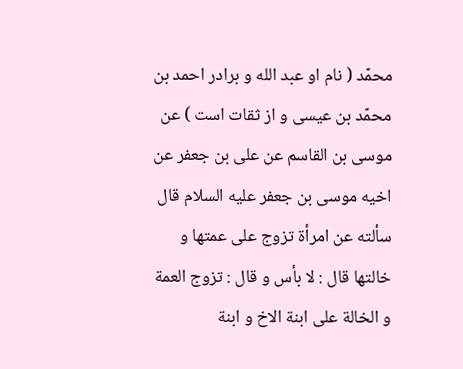محمّد ( نام او عبد الله و برادر احمد بن محمّد بن عيسى و از ثقات است ) عن موسى بن القاسم عن على بن جعفر عن اخيه موسى بن جعفر عليه السلام قال سألته عن امرأة تزوج على عمتها و خالتها قال : لا بأس و قال : تزوج العمة و الخالة على ابنة الاخ و ابنة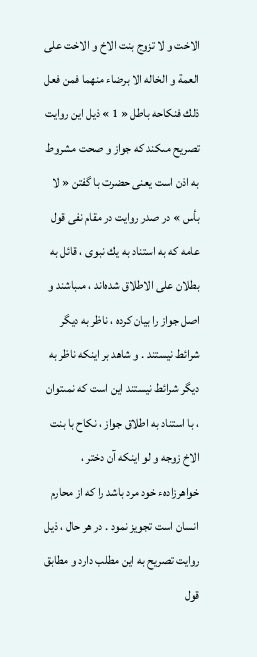الاخت و لا تزوج بنت الاخ و الاخت على العمة و الخاله الا برضاء منهما فمن فعل ذلك فنكاحه باطل « 1 » ذيل اين روايت تصريح مىكند كه جواز و صحت مشروط به اذن است يعنى حضرت با گفتن « لا بأس » در صدر روايت در مقام نفى قول عامه كه به استناد به يك نبوى ، قائل به بطلان على الاطلاق شده‌اند ، مىباشند و اصل جواز را بيان كرده ، ناظر به ديگر شرائط نيستند . و شاهد بر اينكه ناظر به ديگر شرائط نيستند اين است كه نمىتوان ، با استناد به اطلاق جواز ، نكاح با بنت الاخ زوجه و لو اينكه آن دختر ، خواهرزادهء خود مرد باشد را كه از محارم انسان است تجويز نمود . در هر حال ، ذيل روايت تصريح به اين مطلب دارد و مطابق قول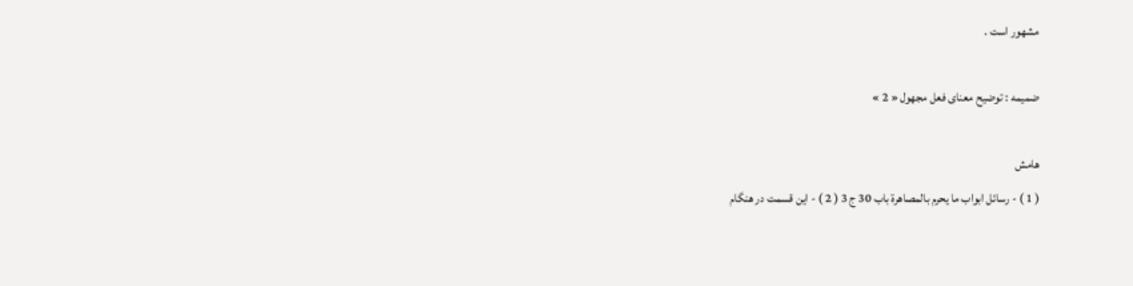مشهور است .

ضميمه : توضيح معناى فعل مجهول « 2 »

هامش
( 1 ) - رسائل ابواب ما يحرم بالمصاهرة باب 30 ج 3 ( 2 ) - اين قسمت در هنگام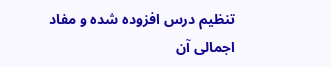تنظيم درس افزوده شده و مفاد اجمالى آن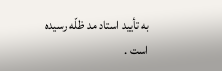به تأييد استاد مد ظلّه رسيده است .